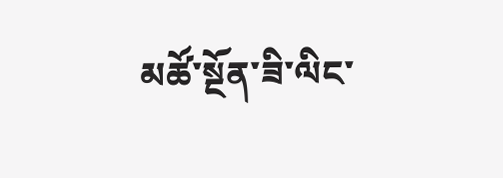མཚོ་སྔོན་ཟི་ལིང་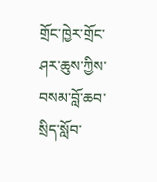གྲོང་ཁྱེར་གྲོང་ཤར་ཆུས་ཀྱིས་བསམ་བློ་ཆབ་སྲིད་སློབ་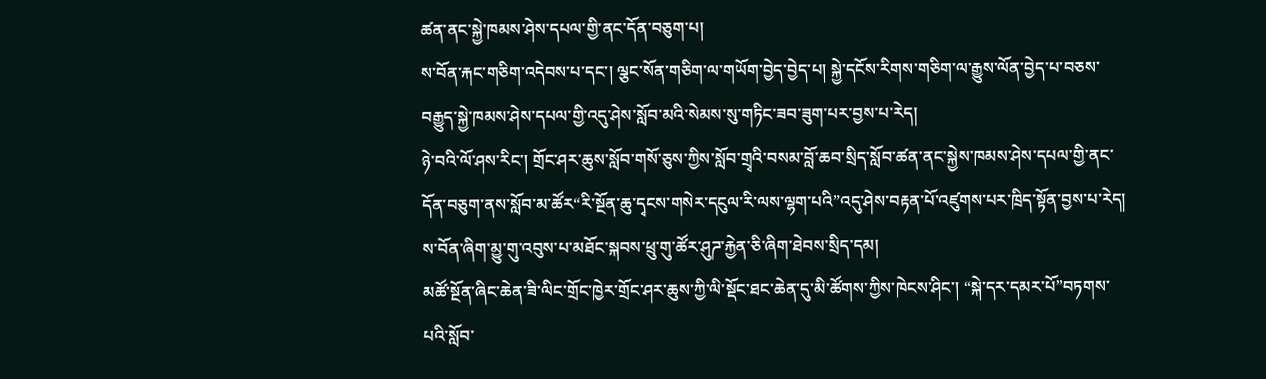ཚན་ནང་སྐྱེ་ཁམས་ཤེས་དཔལ་གྱི་ནང་དོན་བཅུག་པ།
ས་བོན་རྐང་གཅིག་འདེབས་པ་དང་། ལྕང་སོན་གཅིག་ལ་གཡོག་བྱེད་བྱེད་པ། སྐྱེ་དངོས་རིགས་གཅིག་ལ་རྒྱུས་ལོན་བྱེད་པ་བཅས་བརྒྱུད་སྐྱེ་ཁམས་ཤེས་དཔལ་གྱི་འདུ་ཤེས་སློབ་མའི་སེམས་སུ་གཏིང་ཟབ་ཟུག་པར་བྱས་པ་རེད།
ཉེ་བའི་ལོ་ཤས་རིང་། གྲོང་ཤར་ཆུས་སློབ་གསོ་ཅུས་ཀྱིས་སློབ་གྲྭའི་བསམ་བློ་ཆབ་སྲིད་སློབ་ཚན་ནང་སྐྱེས་ཁམས་ཤེས་དཔལ་གྱི་ནང་དོན་བཅུག་ནས་སློབ་མ་ཚོར“རི་སྔོན་ཆུ་དྭངས་གསེར་དངུལ་རི་ལས་ལྷག་པའི”འདུ་ཤེས་བརྟན་པོ་འཛུགས་པར་ཁྲིད་སྟོན་བྱས་པ་རེད།
ས་བོན་ཞིག་མྱུ་གུ་འབུས་པ་མཐོང་སྐབས་ཕྲུ་གུ་ཚོར་ཤུཌ་རྐྱེན་ཅི་ཞིག་ཐེབས་སྲིད་དམ།
མཚོ་སྔོན་ཞིང་ཆེན་ཟི་ལིང་གྲོང་ཁྱེར་གྲོང་ཤར་ཆུས་ཀྱི་ལི་སྡོང་ཐང་ཆེན་དུ་མི་ཚོགས་ཀྱིས་ཁེངས་ཤིང་། “སྐེ་དར་དམར་པོ”བཏགས་པའི་སློབ་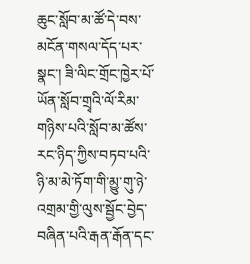ཆུང་སློབ་མ་ཚོ་དེ་བས་མངོན་གསལ་དོད་པར་སྣང་། ཟི་ལིང་གྲོང་ཁྱེར་པོ་ཡོན་སློབ་གྲྭའི་ལོ་རིམ་གཉིས་པའི་སློབ་མ་ཚོས་རང་ཉིད་ཀྱིས་བཏབ་པའི་ཉི་མ་མེ་ཏོག་གི་མྱུ་གུ་ཉེ་འགྲམ་གྱི་ལུས་སྦྱོང་བྱེད་བཞིན་པའི་རྒན་རྒོན་དང་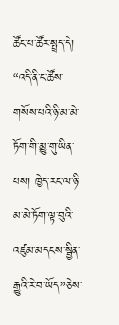ཚོང་པ་ཚོར་སྤྲད་དེ། “འདི་ནི་ང་ཚོས་གསོས་པའི་ཉི་མ་མེ་ཏོག་གི་མྱུ་གུ་ཡིན་པས། ཁྱེད་རང་ལ་ཉི་མ་མེ་ཏོག་ལྟ་བུའི་འཛུམ་མདངས་སྦྱིན་རྒྱུའི་རེ་བ་ཡོད”ཅེས་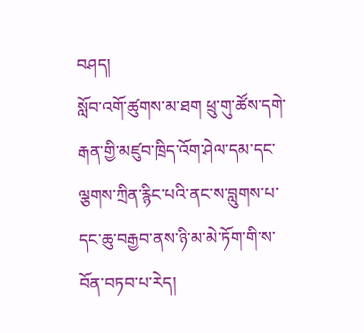བཤད།
སློབ་འགོ་ཚུགས་མ་ཐག ཕྲུ་གུ་ཚོས་དགེ་རྒན་གྱི་མཛུབ་ཁྲིད་འོག་ཤེལ་དམ་དང་ལྕགས་ཀྲིན་རྙིང་པའི་ནང་ས་བླུགས་པ་དང་ཆུ་བརྒྱབ་ནས་ཉི་མ་མེ་ཏོག་གི་ས་བོན་བཏབ་པ་རེད།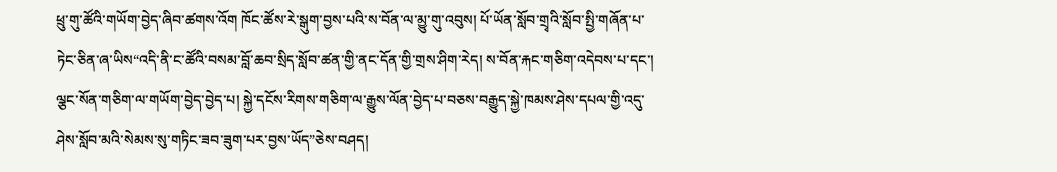ཕྲུ་གུ་ཚོའི་གཡོག་བྱེད་ཞིབ་ཚགས་འོག ཁོང་ཚོས་རེ་སྒུག་བྱས་པའི་ས་བོན་ལ་མྱུ་གུ་འབུས། པོ་ཡོན་སློབ་གྲྭའི་སློབ་སྤྱི་གཞོན་པ་ཏེང་ཅིན་ཞ་ཡིས“འདི་ནི་ང་ཚོའི་བསམ་བློ་ཆབ་སྲིད་སློབ་ཚན་གྱི་ནང་དོན་གྱི་གྲས་ཤིག་རེད། ས་བོན་རྐང་གཅིག་འདེབས་པ་དང་། ལྕང་སོན་གཅིག་ལ་གཡོག་བྱེད་བྱེད་པ། སྐྱེ་དངོས་རིགས་གཅིག་ལ་རྒྱུས་ལོན་བྱེད་པ་བཅས་བརྒྱུད་སྐྱེ་ཁམས་ཤེས་དཔལ་གྱི་འདུ་ཤེས་སློབ་མའི་སེམས་སུ་གཏིང་ཟབ་ཟུག་པར་བྱས་ཡོད”ཅེས་བཤད།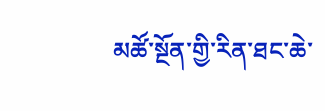མཚོ་སྔོན་གྱི་རིན་ཐང་ཆེ་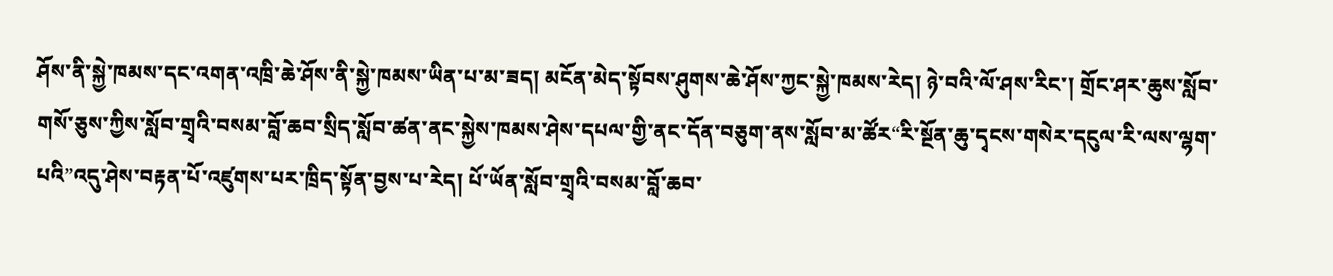ཤོས་ནི་སྐྱེ་ཁམས་དང་འགན་འཁྲི་ཆེ་ཤོས་ནི་སྐྱེ་ཁམས་ཡིན་པ་མ་ཟད། མངོན་མེད་སྟོབས་ཤུགས་ཆེ་ཤོས་ཀྱང་སྐྱེ་ཁམས་རེད། ཉེ་བའི་ལོ་ཤས་རིང་། གྲོང་ཤར་ཆུས་སློབ་གསོ་ཅུས་ཀྱིས་སློབ་གྲྭའི་བསམ་བློ་ཆབ་སྲིད་སློབ་ཚན་ནང་སྐྱེས་ཁམས་ཤེས་དཔལ་གྱི་ནང་དོན་བཅུག་ནས་སློབ་མ་ཚོར“རི་སྔོན་ཆུ་དྭངས་གསེར་དངུལ་རི་ལས་ལྷག་པའི”འདུ་ཤེས་བརྟན་པོ་འཛུགས་པར་ཁྲིད་སྟོན་བྱས་པ་རེད། པོ་ཡོན་སློབ་གྲྭའི་བསམ་བློ་ཆབ་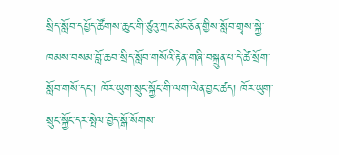སྲིད་སློབ་དཔྱོད་ཚོགས་ཆུང་གི་ཙུའུ་ཀྲང་མོང་ཅོན་གྱིས་སློབ་གྲྭས་སྐྱེ་ཁམས་བསམ་བློ་ཆབ་སྲིད་སློབ་གསོའི་རྟེན་གཞི་བསྐྲུན་པ་དེ་ཚེ་སྲོག་སློབ་གསོ་དང་། ཁོར་ཡུག་སྲུང་སྐྱོང་གི་ལག་ལེན་བྱང་ཚད། ཁོར་ཡུག་སྲུང་སྐྱོང་དར་སྤེལ་བྱེད་སྒོ་སོགས་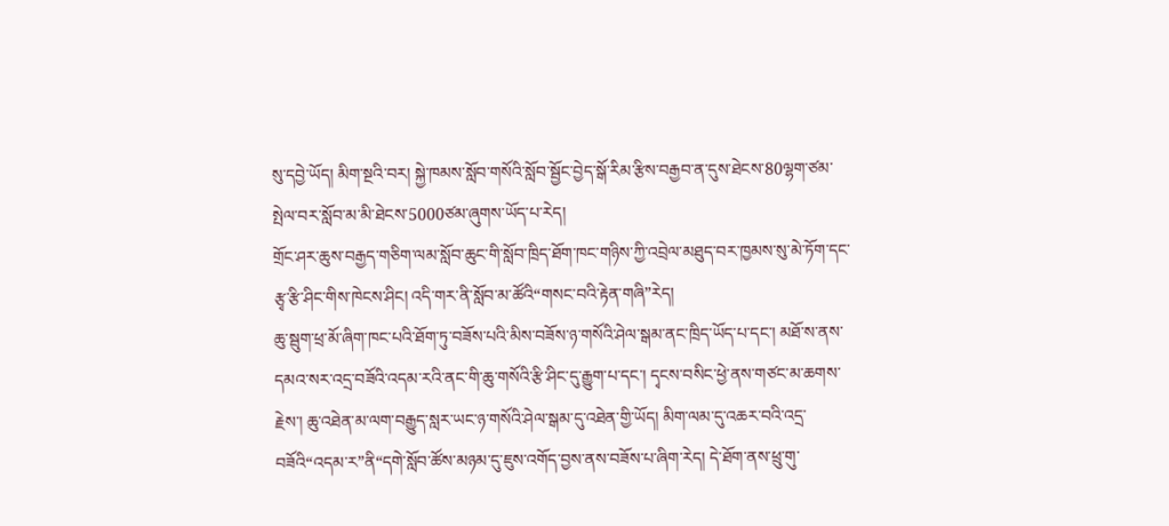སུ་དབྱེ་ཡོད། མིག་སྔའི་བར། སྐྱེ་ཁམས་སློབ་གསོའི་སློབ་སྦྱོང་བྱེད་སྒོ་རིམ་རྩིས་བརྒྱབ་ན་དུས་ཐེངས་80ལྷག་ཙམ་སྤེལ་བར་སློབ་མ་མི་ཐེངས་5000ཙམ་ཞུགས་ཡོད་པ་རེད།
གྲོང་ཤར་ཆུས་བརྒྱད་གཅིག་ལམ་སློབ་ཆུང་གི་སློབ་ཁྲིད་ཐོག་ཁང་གཉིས་ཀྱི་འབྲེལ་མཐུད་བར་ཁྱམས་སུ་མེ་ཏོག་དང་རྩྭ་རྩི་ཤིང་གིས་ཁེངས་ཤིང། འདི་གར་ནི་སློབ་མ་ཚོའི“གསང་བའི་རྟེན་གཞི”རེད།
ཆུ་སྦུག་ཕྲ་མོ་ཞིག་ཁང་པའི་ཐོག་ཏུ་བཟོས་པའི་མིས་བཟོས་ཉ་གསོའི་ཤེལ་སྒམ་ནང་ཁྲིད་ཡོད་པ་དང་། མཐོ་ས་ནས་དམའ་སར་འདྲ་བཟོའི་འདམ་རའི་ནང་གི་ཆུ་གསོའི་རྩི་ཤིང་དུ་རྒྱུག་པ་དང་། དྭངས་བསིང་ཕྱེ་ནས་གཙང་མ་ཆགས་རྗེས་། ཆུ་འཐེན་མ་ལག་བརྒྱུད་སླར་ཡང་ཉ་གསོའི་ཤེལ་སྒམ་དུ་འཐེན་གྱི་ཡོད། མིག་ལམ་དུ་འཆར་བའི་འདྲ་བཟོའི“འདམ་ར”ནི“དགེ་སློབ་ཚོས་མཉམ་དུ་ཇུས་འགོད་བྱས་ནས་བཟོས་པ་ཞིག་རེད། དེ་ཐོག་ནས་ཕྲུ་གུ་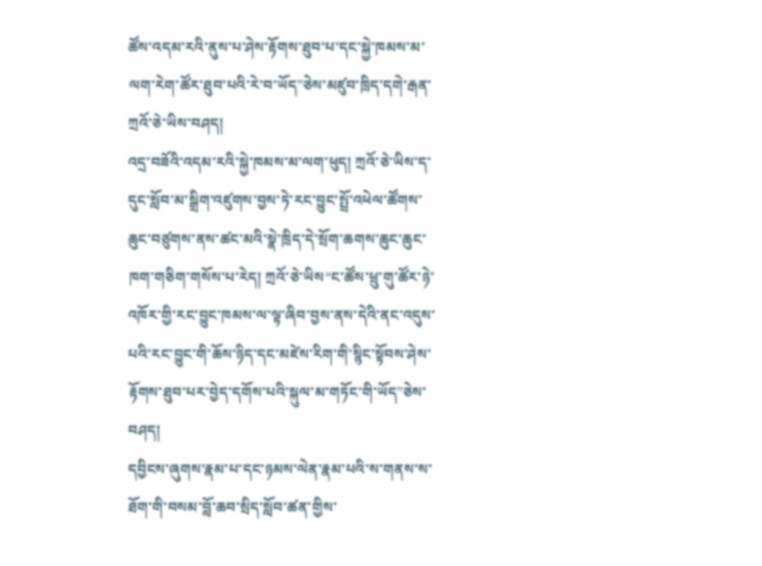ཚོས་འདམ་རའི་ནུས་པ་ཤེས་རྟོགས་ཐུབ་པ་དང་སྐྱེ་ཁམས་མ་ལག་རེག་ཚོར་ཐུབ་པའི་རེ་བ་ཡོད”ཅེས་མཛུབ་ཁྲིད་དགེ་རྒན་ཀྲའོ་ཅེ་ཡིས་བཤད།
འདྲ་བཟོའི་འདམ་རའི་སྐྱེ་ཁམས་མ་ལག་ཕུད། ཀྲའོ་ཅེ་ཡིས་ད་དུང་སློབ་མ་སྒྲིག་འཛུགས་བྱས་ཏེ་རང་བྱུང་སྤྲོ་འཕེལ་ཚོགས་ཆུང་བཙུགས་ནས་ཚང་མའི་སྣེ་ཁྲིད་དེ་སྲོག་ཆགས་ཆུང་ཆུང་ཁག་གཅིག་གསོས་པ་རེད། ཀྲའོ་ཅེ་ཡིས“ང་ཚོས་ཕྲུ་གུ་ཚོར་ཉེ་འཁོར་གྱི་རང་བྱུང་ཁམས་ལ་ལྟ་ཞིབ་བྱས་ནས་དེའི་ནང་འདུས་པའི་རང་བྱུང་གི་ཆོས་ཉིད་དང་མཛེས་རིག་གི་སྙིང་སྟོབས་ཤེས་རྟོགས་ཐུབ་པར་བྱེད་དགོས་པའི་སྐུལ་མ་གཏོང་གི་ཡོད”ཅེས་བཤད།
དབྱིངས་ཞུགས་རྣམ་པ་དང་ཉམས་ལེན་རྣམ་པའི་ས་གནས་ས་ཐོག་གི་བསམ་བློ་ཆབ་སྲིད་སློབ་ཚན་གྱིས་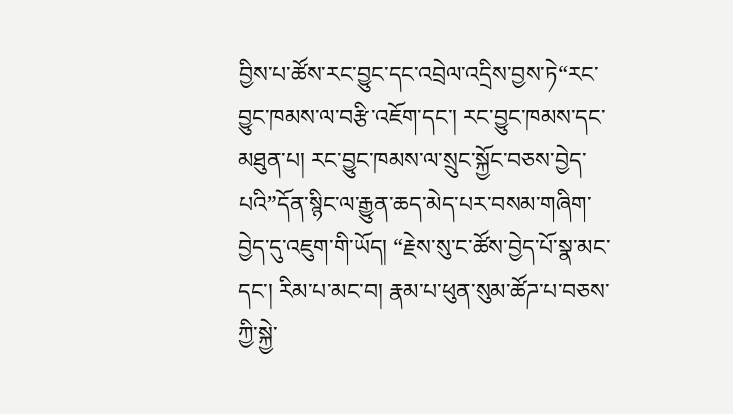བྱིས་པ་ཚོས་རང་བྱུང་དང་འབྲེལ་འདྲིས་བྱས་ཏེ“རང་བྱུང་ཁམས་ལ་བརྩི་འཇོག་དང་། རང་བྱུང་ཁམས་དང་མཐུན་པ། རང་བྱུང་ཁམས་ལ་སྲུང་སྐྱོང་བཅས་བྱེད་པའི”དོན་སྙིང་ལ་རྒྱུན་ཆད་མེད་པར་བསམ་གཞིག་བྱེད་དུ་འཇུག་གི་ཡོད། “རྗེས་སུ་ང་ཚོས་བྱེད་པོ་སྣ་མང་དང་། རིམ་པ་མང་བ། རྣམ་པ་ཕུན་སུམ་ཚོཌ་པ་བཅས་ཀྱི་སྐྱེ་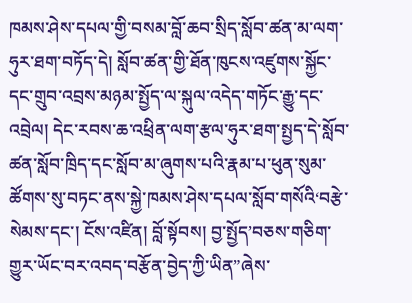ཁམས་ཤེས་དཔལ་གྱི་བསམ་བློ་ཆབ་སྲིད་སློབ་ཚན་མ་ལག་ཧུར་ཐག་བཏོད་དེ། སློབ་ཚན་གྱི་ཐོན་ཁུངས་འཛུགས་སྐྱོང་དང་གྲུབ་འབྲས་མཉམ་སྤྱོད་ལ་སྐུལ་འདེད་གཏོང་རྒྱུ་དང་འབྲེལ། དེང་རབས་ཆ་འཕྲིན་ལག་རྩལ་ཧུར་ཐག་སྤྱད་དེ་སློབ་ཚན་སློབ་ཁྲིད་དང་སློབ་མ་ཞུགས་པའི་རྣམ་པ་ཕུན་སུམ་ཚོགས་སུ་བཏང་ནས་སྐྱེ་ཁམས་ཤེས་དཔལ་སློབ་གསོའི‘བརྩེ་སེམས་དང་། ངོས་འཛིན། བློ་སྟོབས། བྱ་སྤྱོད’བཅས་གཅིག་གྱུར་ཡོང་བར་འབད་བརྩོན་བྱེད་ཀྱི་ཡིན”ཞེས་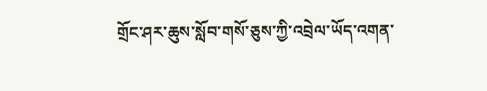གྲོང་ཤར་ཆུས་སློབ་གསོ་ཅུས་ཀྱི་འབྲེལ་ཡོད་འགན་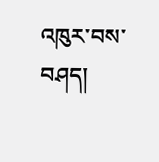འཁུར་བས་བཤད།